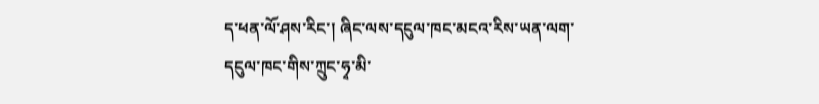ད་ཕན་ལོ་ཤས་རིང་། ཞིང་ལས་དངུལ་ཁང་མངའ་རིས་ཡན་ལག་དངུལ་ཁང་གིས་ཀྲུང་ཧྭ་མི་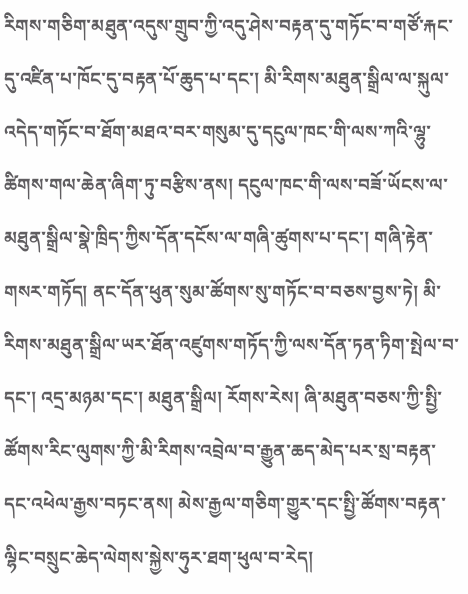རིགས་གཅིག་མཐུན་འདུས་གྲུབ་ཀྱི་འདུ་ཤེས་བརྟན་དུ་གཏོང་བ་གཙོ་རྐང་དུ་འཛིན་པ་ཁོང་དུ་བརྟན་པོ་ཆུད་པ་དང་། མི་རིགས་མཐུན་སྒྲིལ་ལ་སྐུལ་འདེད་གཏོང་བ་ཐོག་མཐའ་བར་གསུམ་དུ་དངུལ་ཁང་གི་ལས་ཀའི་ལྷུ་ཚིགས་གལ་ཆེན་ཞིག་ཏུ་བརྩིས་ནས། དངུལ་ཁང་གི་ལས་བཟོ་ཡོངས་ལ་མཐུན་སྒྲིལ་སྣེ་ཁྲིད་ཀྱིས་དོན་དངོས་ལ་གཞི་ཚུགས་པ་དང་། གཞི་རྟེན་གསར་གཏོད། ནང་དོན་ཕུན་སུམ་ཚོགས་སུ་གཏོང་བ་བཅས་བྱས་ཏེ། མི་རིགས་མཐུན་སྒྲིལ་ཡར་ཐོན་འཛུགས་གཏོད་ཀྱི་ལས་དོན་ཏན་ཏིག་སྤེལ་བ་དང་། འདྲ་མཉམ་དང་། མཐུན་སྒྲིལ། རོགས་རེས། ཞི་མཐུན་བཅས་ཀྱི་སྤྱི་ཚོགས་རིང་ལུགས་ཀྱི་མི་རིགས་འབྲེལ་བ་རྒྱུན་ཆད་མེད་པར་སྲ་བརྟན་དང་འཕེལ་རྒྱས་བཏང་ནས། མེས་རྒྱལ་གཅིག་གྱུར་དང་སྤྱི་ཚོགས་བརྟན་ལྷིང་བསྲུང་ཆེད་ལེགས་སྐྱེས་ཧུར་ཐག་ཕུལ་བ་རེད།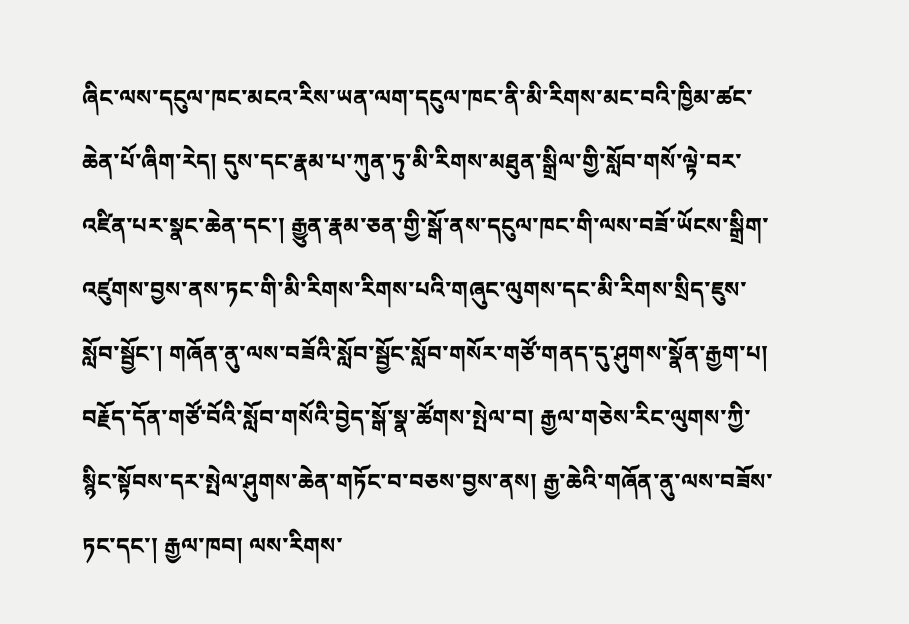ཞིང་ལས་དངུལ་ཁང་མངའ་རིས་ཡན་ལག་དངུལ་ཁང་ནི་མི་རིགས་མང་བའི་ཁྱིམ་ཚང་ཆེན་པོ་ཞིག་རེད། དུས་དང་རྣམ་པ་ཀུན་ཏུ་མི་རིགས་མཐུན་སྒྲིལ་གྱི་སློབ་གསོ་ལྟེ་བར་འཛིན་པར་སྣང་ཆེན་དང་། རྒྱུན་རྣམ་ཅན་གྱི་སྒོ་ནས་དངུལ་ཁང་གི་ལས་བཟོ་ཡོངས་སྒྲིག་འཛུགས་བྱས་ནས་ཏང་གི་མི་རིགས་རིགས་པའི་གཞུང་ལུགས་དང་མི་རིགས་སྲིད་ཇུས་སློབ་སྦྱོང་། གཞོན་ནུ་ལས་བཟོའི་སློབ་སྦྱོང་སློབ་གསོར་གཙོ་གནད་དུ་ཤུགས་སྣོན་རྒྱག་པ། བརྗོད་དོན་གཙོ་བོའི་སློབ་གསོའི་བྱེད་སྒོ་སྣ་ཚོགས་སྤེལ་བ། རྒྱལ་གཅེས་རིང་ལུགས་ཀྱི་སྙིང་སྟོབས་དར་སྤེལ་ཤུགས་ཆེན་གཏོང་བ་བཅས་བྱས་ནས། རྒྱ་ཆེའི་གཞོན་ནུ་ལས་བཟོས་ཏང་དང་། རྒྱལ་ཁབ། ལས་རིགས་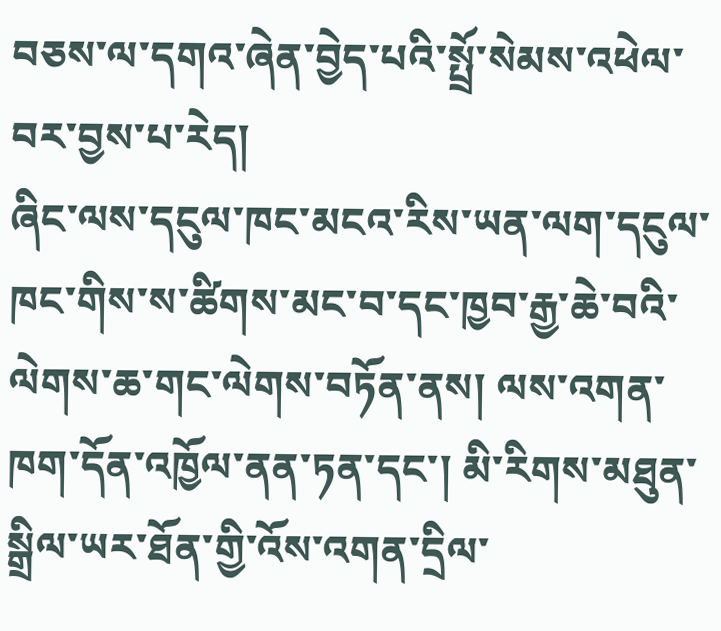བཅས་ལ་དགའ་ཞེན་བྱེད་པའི་སྤྲོ་སེམས་འཕེལ་བར་བྱས་པ་རེད།
ཞིང་ལས་དངུལ་ཁང་མངའ་རིས་ཡན་ལག་དངུལ་ཁང་གིས་ས་ཚིགས་མང་བ་དང་ཁྱབ་རྒྱ་ཆེ་བའི་ལེགས་ཆ་གང་ལེགས་བཏོན་ནས། ལས་འགན་ཁག་དོན་འཁྱོལ་ནན་ཏན་དང་། མི་རིགས་མཐུན་སྒྲིལ་ཡར་ཐོན་གྱི་འོས་འགན་དྲིལ་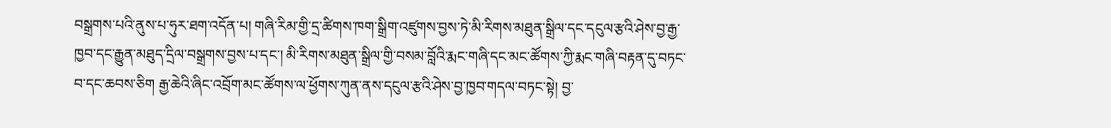བསྒྲགས་པའི་ནུས་པ་ཧུར་ཐག་འདོན་པ། གཞི་རིམ་གྱི་དྲ་ཚིགས་ཁག་སྒྲིག་འཛུགས་བྱས་ཏེ་མི་རིགས་མཐུན་སྒྲིལ་དང་དངུལ་རྩའི་ཤེས་བྱ་རྒྱ་ཁྱབ་དང་རྒྱུན་མཐུད་དྲིལ་བསྒྲགས་བྱས་པ་དང་། མི་རིགས་མཐུན་སྒྲིལ་གྱི་བསམ་བློའི་རྨང་གཞི་དང་མང་ཚོགས་ཀྱི་རྨང་གཞི་བརྟན་དུ་བཏང་བ་དང་ཆབས་ཅིག རྒྱ་ཆེའི་ཞིང་འབྲོག་མང་ཚོགས་ལ་ཕྱོགས་ཀུན་ནས་དངུལ་རྩའི་ཤེས་བྱ་ཁྱབ་གདལ་བཏང་སྟེ། བྱ་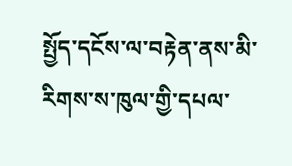སྤྱོད་དངོས་ལ་བརྟེན་ནས་མི་རིགས་ས་ཁུལ་གྱི་དཔལ་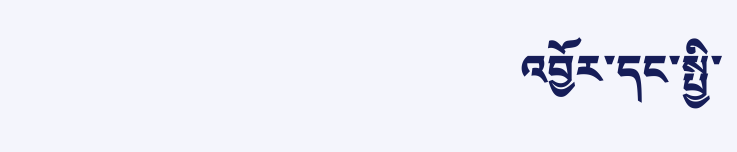འབྱོར་དང་སྤྱི་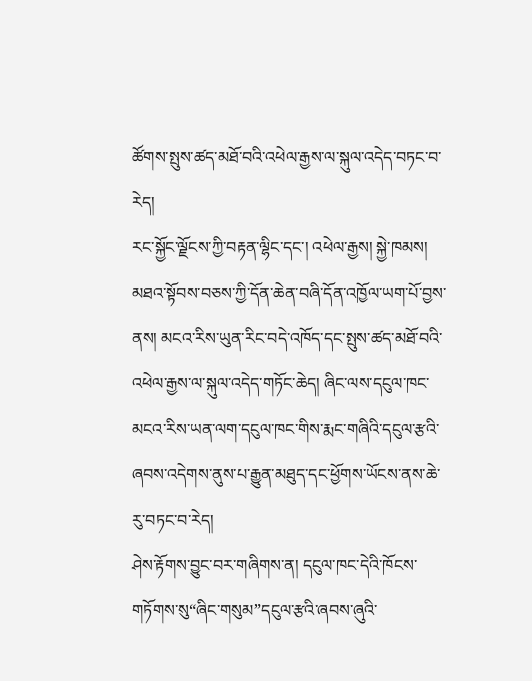ཚོགས་སྤུས་ཚད་མཐོ་བའི་འཕེལ་རྒྱས་ལ་སྐུལ་འདེད་བཏང་བ་རེད།
རང་སྐྱོང་ལྗོངས་ཀྱི་བརྟན་ལྷིང་དང་། འཕེལ་རྒྱས། སྐྱེ་ཁམས། མཐའ་སྟོབས་བཅས་ཀྱི་དོན་ཆེན་བཞི་དོན་འཁྱོལ་ཡག་པོ་བྱས་ནས། མངའ་རིས་ཡུན་རིང་བདེ་འཁོད་དང་སྤུས་ཚད་མཐོ་བའི་འཕེལ་རྒྱས་ལ་སྐུལ་འདེད་གཏོང་ཆེད། ཞིང་ལས་དངུལ་ཁང་མངའ་རིས་ཡན་ལག་དངུལ་ཁང་གིས་རྨང་གཞིའི་དངུལ་རྩའི་ཞབས་འདེགས་ནུས་པ་རྒྱུན་མཐུད་དང་ཕྱོགས་ཡོངས་ནས་ཆེ་རུ་བཏང་བ་རེད།
ཤེས་རྟོགས་བྱུང་བར་གཞིགས་ན། དངུལ་ཁང་དེའི་ཁོངས་གཏོགས་སུ“ཞིང་གསུམ”དངུལ་རྩའི་ཞབས་ཞུའི་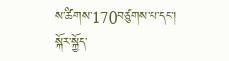ས་ཚིགས་170བཙུགས་པ་དང་། སྐོར་སྐྱོད་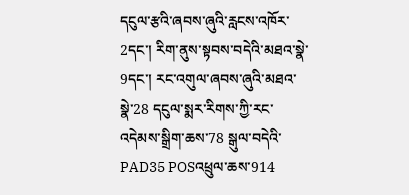དངུལ་རྩའི་ཞབས་ཞུའི་རླངས་འཁོར་2དང་། རིག་ནུས་སྟབས་བདེའི་མཐའ་སྣེ་9དང་། རང་འགུལ་ཞབས་ཞུའི་མཐའ་སྣེ་28 དངུལ་སྨར་རིགས་ཀྱི་རང་འདེམས་སྒྲིག་ཆས་78 སྒུལ་བདེའི་PAD35 POSའཕྲུལ་ཆས་914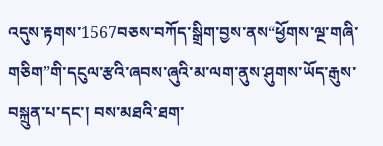འདུས་རྟགས་1567བཅས་བཀོད་སྒྲིག་བྱས་ནས“ཕྱོགས་ལྔ་གཞི་གཅིག”གི་དངུལ་རྩའི་ཞབས་ཞུའི་མ་ལག་ནུས་ཤུགས་ཡོད་རྒུས་བསྐྲུན་པ་དང་། བས་མཐའི་ཐག་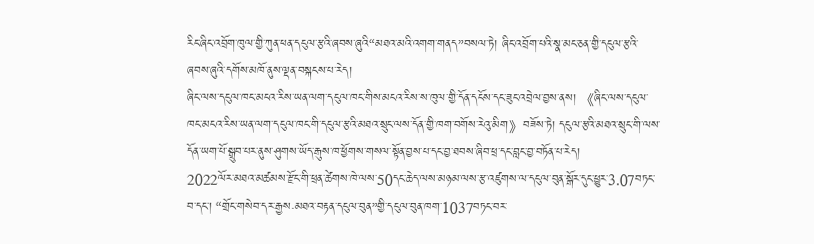རིང་ཞིང་འབྲོག་ཁུལ་གྱི་ཀུན་ཕན་དངུལ་རྩའི་ཞབས་ཞུའི“མཐའ་མའི་འགག་གནད”བསལ་ཏེ། ཞིང་འབྲོག་པའི་སྣ་མང་ཅན་གྱི་དངུལ་རྩའི་ཞབས་ཞུའི་དགོས་མཁོ་ནུས་ལྡན་བསྐངས་པ་རེད།
ཞིང་ལས་དངུལ་ཁང་མངའ་རིས་ཡན་ལག་དངུལ་ཁང་གིས་མངའ་རིས་ས་ཁུལ་གྱི་དོན་དངོས་དང་ཟུང་འབྲེལ་བྱས་ནས། 《ཞིང་ལས་དངུལ་ཁང་མངའ་རིས་ཡན་ལག་དངུལ་ཁང་གི་དངུལ་རྩའི་མཐའ་སྲུང་ལས་དོན་གྱི་ཁག་བགོས་རེའུ་མིག》བཟོས་ཏེ། དངུལ་རྩའི་མཐའ་སྲུང་གི་ལས་དོན་ཡག་པོ་སྒྲུབ་པར་ནུས་ཤུགས་ཡོད་རྒུས་ཁ་ཕྱོགས་གསལ་སྟོན་བྱས་པ་དང་བྱ་ཐབས་ཞིབ་ཕྲ་དང་བླང་བྱ་བཏོན་པ་རེད།
2022ལོར་མཐའ་མཚམས་རྫོང་གི་ཕྲན་ཚེགས་ཁེ་ལས་50དང་ཆེད་ལས་མཉམ་ལས་རྩ་འཛུགས་ལ་དངུལ་བུན་སྒོར་དུང་ཕྱུར་3.07བཏང་བ་དང་། “གྲོང་གསེབ་དར་རྒྱས·མཐའ་བརྟན་དངུལ་བུན”གྱི་དངུལ་བུན་ཁག་1037བཏང་བར་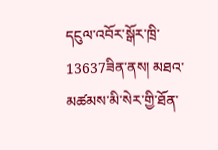དངུལ་འབོར་སྒོར་ཁྲི་13637ཟིན་ནས། མཐའ་མཚམས་མི་སེར་གྱི་ཐོན་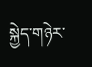སྐྱེད་གཉེར་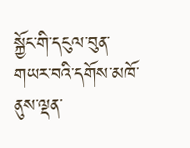སྐྱོང་གི་དངུལ་བུན་གཡར་བའི་དགོས་མཁོ་ནུས་ལྡན་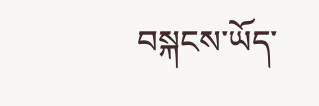བསྐངས་ཡོད་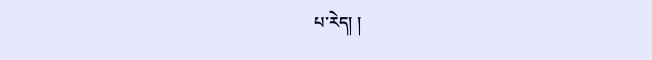པ་རེད། །